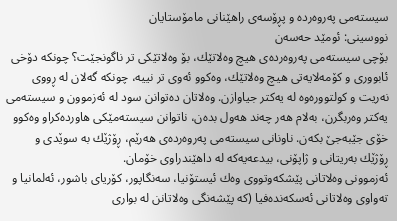سیستەمی پەروەردە و پڕۆسەی راهێنانی مامۆستایان
نووسینی: ئومێد حەسەن
بۆچی سیستەمی پەروەردەی هیچ وەلاتێك، بۆ وەلاتێكی تر ناگونجێت؟ چونكە دۆخی ئابووری و كۆمەلایەتی هیچ وەلاتێك، وەكوو ئەوی تر نییە، چونكە گەلان لە ڕووی نەریت و كولتوورەوە لە یەكتر جیاوازن. وەلاتان دەتوانن سود لە ئەزموون و سیستەمی یەكتر وەربگرن، بەلام هەر چەند هەول بدەن، ناتوانن سیستەمێكی هاوردەكراو وەكوو خۆی جێبەجێ بكەن. ناونانی سیستەمی پەروەردەی هەرێم، ڕۆژێك بە سوێدی و ڕۆژێك بەریتانی و ژاپۆنی، بیدعەیەكە لە داهێندراوی خۆمان.
ئەزموونی وەلاتانی پێشكەوتووی وەك ئیستۆنیا، سەنگاپور، كۆریای باشور، ئەلمانیا و تەواوی وەلاتانی ئەسكەندەفیا (كە پێشەنگی وەلاتانن لە بواری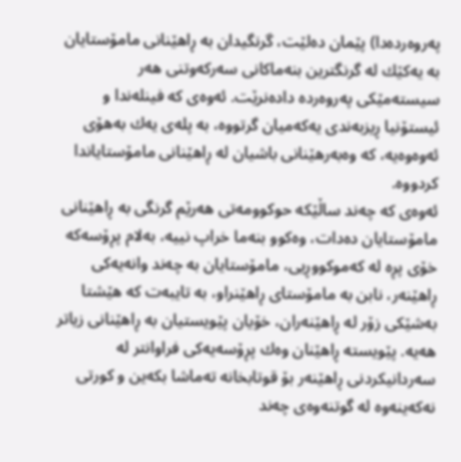پەروەردەدا) پێمان دەلێت، گرنگیدان بە ڕاهێنانی مامۆستایان بە یەكێك لە گرنگترین بنەماكانی سەركەوتنی هەر سیستەمێكی پەروەردە دادەنرێت. ئەوەی كە فینلەندا و ئیستۆنیا ڕیزبەندی یەكەمیان گرتووە، بە پلەی یەك بەهۆی ئەوەوەیە، كە وەبەرهێنانی باشیان لە ڕاهێنانی مامۆستایاندا كردووە.
ئەوەی كە چەند ساڵێكە حوكوومەتی هەرێم گرنگی بە ڕاهێنانی مامۆستایان دەدات، وەكوو بنەما خراپ نییە، بەلام پڕۆسەكە خۆی پڕە لە كەموكووڕیی، مامۆستایان بە چەند وانەیەكی ڕاهێنەر، نابن بە مامۆستای ڕاهێنراو، بە تایبەت كە هێشتا بەشێكی زۆر لە ڕاهێنەران، خۆیان پێویستیان بە ڕاهێنانی زیاتر هەیە. پێویستە ڕاهێنان وەك پڕۆسەیەكی فراوانتر لە سەردانیكردنی ڕاهێنەر بۆ قوتابخانە تەماشا بكەین و كورتی نەكەینەوە لە گوتنەوەی چەند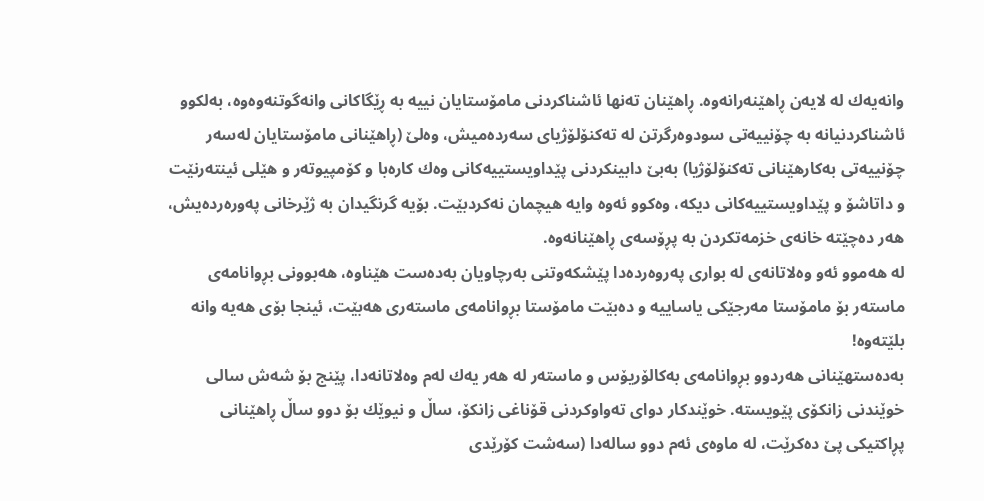وانەیەك لە لایەن ڕاهێنەرانەوە. ڕاهێنان تەنها ئاشناكردنی مامۆستایان نییە بە ڕێگاكانی وانەگوتنەوەوە، بەلكوو ئاشناكردنیانە بە چۆنییەتی سودوەرگرتن لە تەكنۆلۆژیای سەردەمیش، وەلێ (ڕاهێنانی مامۆستایان لەسەر چۆنییەتی بەكارهێنانی تەكنۆلۆژیا) بەبێ دابینكردنی پێداویستییەكانی وەك كارەبا و كۆمپیوتەر و هێلی ئینتەرنێت و داتاشۆ و پێداویستییەكانی دیكە، وەكوو ئەوە وایە هیچمان نەكردبێت. بۆیە گرنگیدان بە ژێرخانی پەورەردەیش، هەر دەچێتە خانەی خزمەتكردن بە پڕۆسەی ڕاهێنانەوە.
لە هەموو ئەو وەلاتانەی لە بواری پەروەردەدا پێشكەوتنی بەرچاویان بەدەست هێناوە، هەبوونی بڕوانامەی ماستەر بۆ مامۆستا مەرجێكی یاساییە و دەبێت مامۆستا بڕوانامەی ماستەری هەبێت، ئینجا بۆی هەیە وانە بلێتەوە!
بەدەستهێنانی هەردوو بڕوانامەی بەكالۆریۆس و ماستەر لە هەر یەك لەم وەلاتانەدا، پێنج بۆ شەش سالی خوێندنی زانكۆی پێویستە. خوێندكار دوای تەواوكردنی قۆناغی زانكۆ، ساڵ و نیوێك بۆ دوو ساڵ ڕاهێنانی پڕاكتیكی پێ دەكرێت، لە ماوەی ئەم دوو سالەدا (سەشت كۆرێدی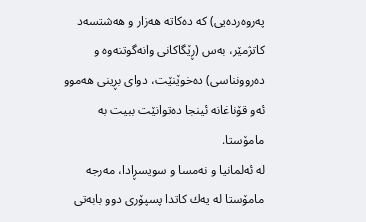پەروەردەیی) كە دەكاتە هەزار و هەشتسەد كاتژمێر، بەس (ڕێگاكانی وانەگوتنەوە و دەروونناسی) دەخوێنێت، دوای بڕینی هەموو ئەو قۆناغانە ئینجا دەتوانێت ببیت بە مامۆستا.
لە ئەلمانیا و نەمسا و سویسڕادا، مەرجە مامۆستا لە یەك كاتدا پسپۆری دوو بابەتی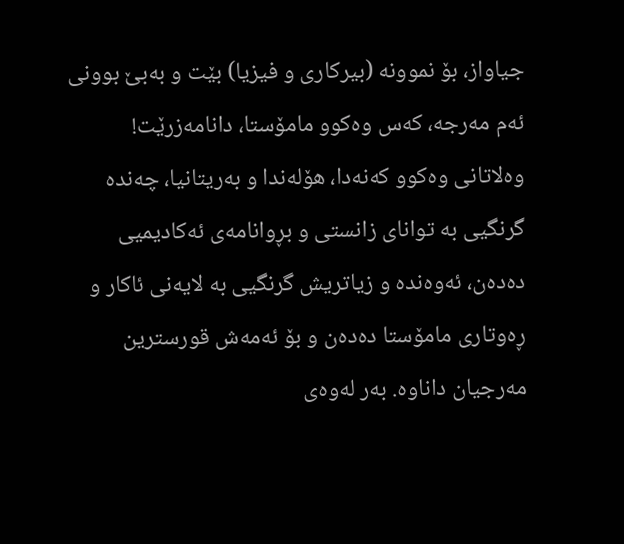جیاواز، بۆ نموونە (بیركاری و فیزیا) بێت و بەبێ بوونی ئەم مەرجە، كەس وەكوو مامۆستا، دانامەزرێت! وەلاتانی وەكوو كەنەدا، هۆلەندا و بەریتانیا، چەندە گرنگیی بە توانای زانستی و بڕوانامەی ئەكادیمیی دەدەن، ئەوەندە و زیاتریش گرنگیی بە لایەنی ئاكار و ڕەوتاری مامۆستا دەدەن و بۆ ئەمەش قورسترین مەرجیان داناوە. بەر لەوەی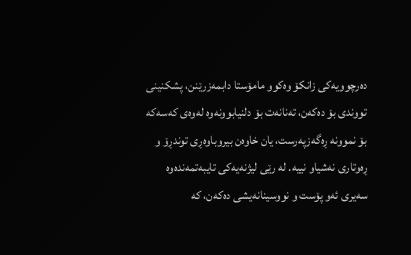دەرچوویەكی زانكۆ وەكوو مامۆستا دابمەزرێنن، پشكنینی تووندی بۆ دەكەن، تەنانەت بۆ دلنیابوونەوە لەوەی كەسەكە بۆ نموونە ڕەگەزپەرست، یان خاوەن بیروباوەڕی توندڕۆ و ڕەوتاری نەشیاو نییە. لە رێی لیژنەیەكی تایبەتمەندەوە سەیری ئەو پۆست و نووسینانەیشی دەكەن، كە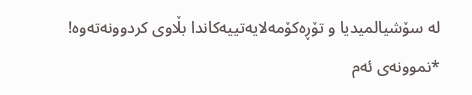لە سۆشیالمیدیا و تۆڕەكۆمەلایەتییەكاندا بڵاوی كردوونەتەوە!
*نموونەی ئەم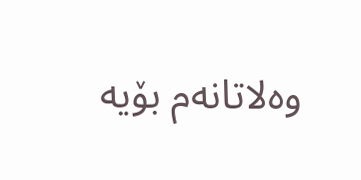وەلاتانەم بۆیە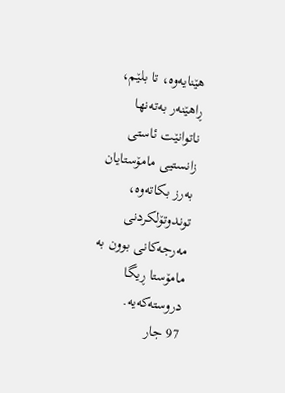هێنایەوە، تا بلێم، ڕاهێنەر بەتەنها ناتوانێت ئاستی زانستیی مامۆستایان بەرز بكاتەوە، توندوتۆلكردنی مەرجەكانی بوون بە مامۆستا ڕیگا دروستەكەیە.
97 جار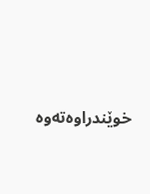خوێندراوەتەوە